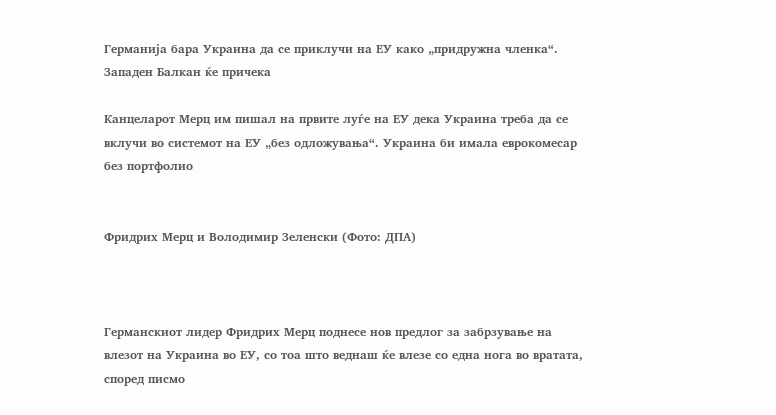Германија бара Украина да се приклучи на ЕУ како „придружна членка“. Западен Балкан ќе причека

Канцеларот Мерц им пишал на првите луѓе на ЕУ дека Украина треба да се вклучи во системот на ЕУ „без одложувања“. Украина би имала еврокомесар без портфолио


Фридрих Мерц и Володимир Зеленски (Фото: ДПА)



Германскиот лидер Фридрих Мерц поднесе нов предлог за забрзување на влезот на Украина во ЕУ, со тоа што веднаш ќе влезе со една нога во вратата, според писмо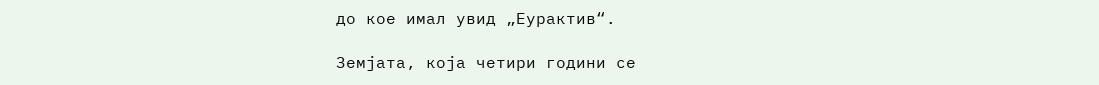до кое имал увид „Еурактив“.

Земјата, која четири години се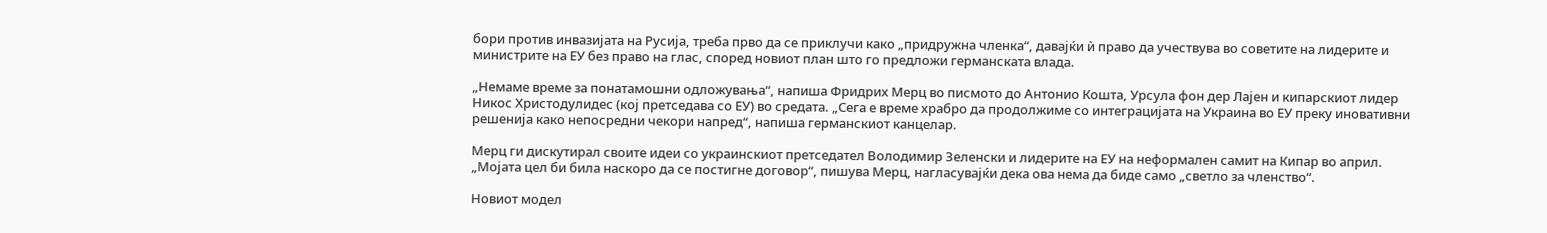бори против инвазијата на Русија, треба прво да се приклучи како „придружна членка“, давајќи ѝ право да учествува во советите на лидерите и министрите на ЕУ без право на глас, според новиот план што го предложи германската влада.

„Немаме време за понатамошни одложувања“, напиша Фридрих Мерц во писмото до Антонио Кошта, Урсула фон дер Лајен и кипарскиот лидер Никос Христодулидес (кој претседава со ЕУ) во средата. „Сега е време храбро да продолжиме со интеграцијата на Украина во ЕУ преку иновативни решенија како непосредни чекори напред“, напиша германскиот канцелар.

Мерц ги дискутирал своите идеи со украинскиот претседател Володимир Зеленски и лидерите на ЕУ на неформален самит на Кипар во април. „Мојата цел би била наскоро да се постигне договор“, пишува Мерц, нагласувајќи дека ова нема да биде само „светло за членство“.

Новиот модел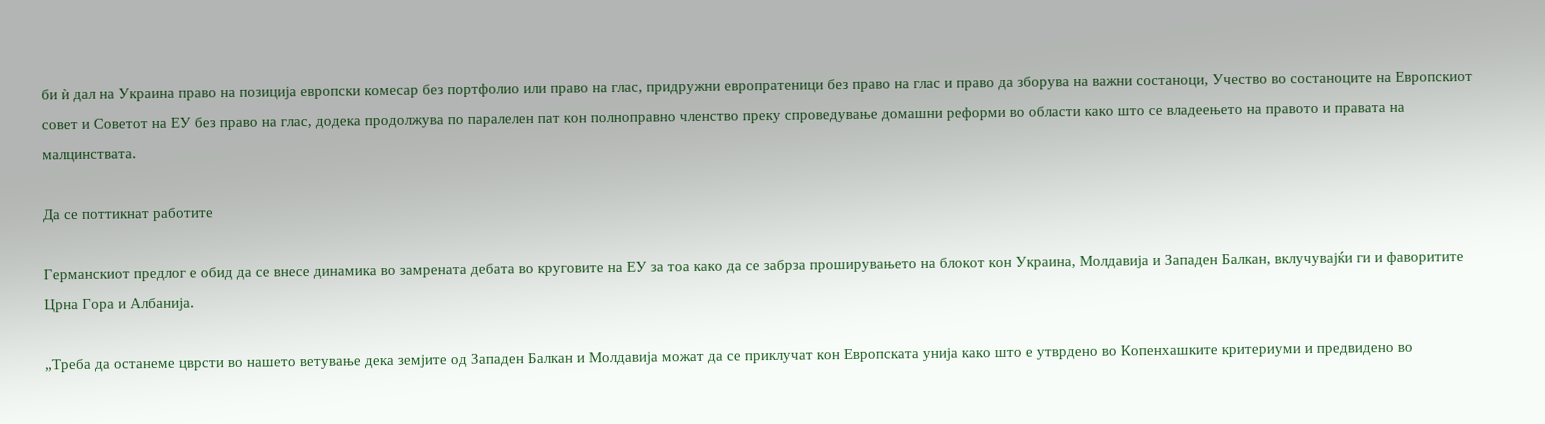би ѝ дал на Украина право на позиција европски комесар без портфолио или право на глас, придружни европратеници без право на глас и право да зборува на важни состаноци, Учество во состаноците на Европскиот совет и Советот на ЕУ без право на глас, додека продолжува по паралелен пат кон полноправно членство преку спроведување домашни реформи во области како што се владеењето на правото и правата на малцинствата.

Да се поттикнат работите

Германскиот предлог е обид да се внесе динамика во замрената дебата во круговите на ЕУ за тоа како да се забрза проширувањето на блокот кон Украина, Молдавија и Западен Балкан, вклучувајќи ги и фаворитите Црна Гора и Албанија.

„Треба да останеме цврсти во нашето ветување дека земјите од Западен Балкан и Молдавија можат да се приклучат кон Европската унија како што е утврдено во Копенхашките критериуми и предвидено во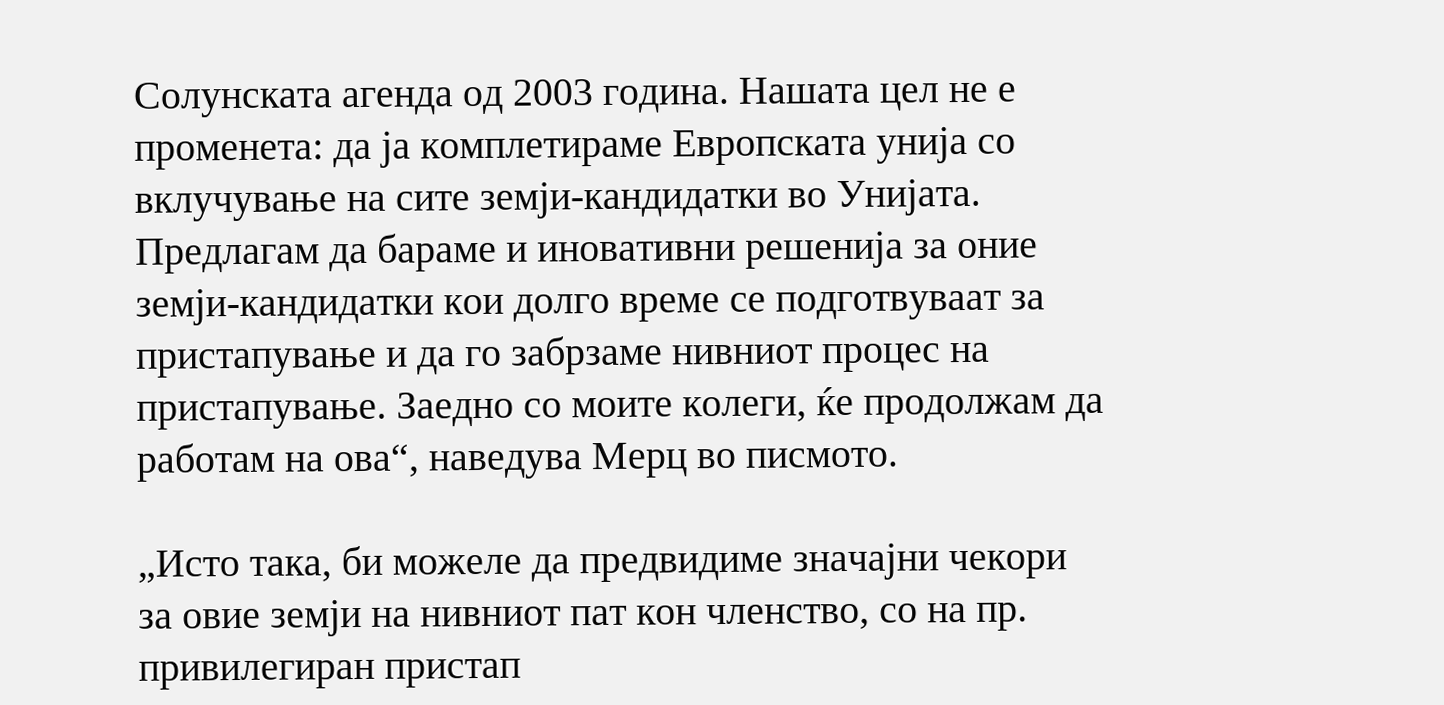Солунската агенда од 2003 година. Нашата цел не е променета: да ја комплетираме Европската унија со вклучување на сите земји-кандидатки во Унијата. Предлагам да бараме и иновативни решенија за оние земји-кандидатки кои долго време се подготвуваат за пристапување и да го забрзаме нивниот процес на пристапување. Заедно со моите колеги, ќе продолжам да работам на ова“, наведува Мерц во писмото.

„Исто така, би можеле да предвидиме значајни чекори за овие земји на нивниот пат кон членство, со на пр. привилегиран пристап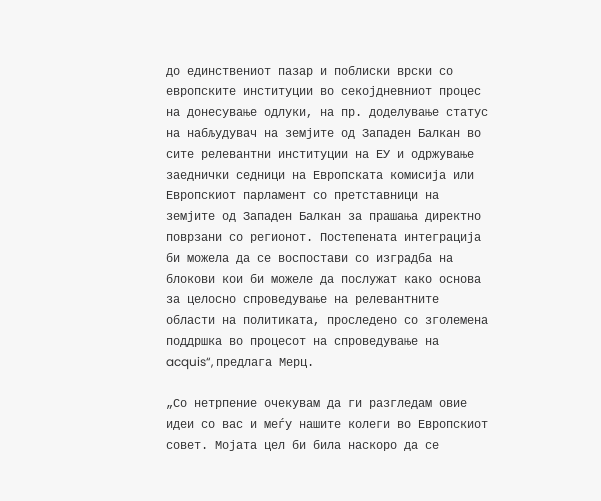до единствениот пазар и поблиски врски со европските институции во секојдневниот процес на донесување одлуки, на пр. доделување статус на набљудувач на земјите од Западен Балкан во сите релевантни институции на ЕУ и одржување заеднички седници на Европската комисија или Европскиот парламент со претставници на земјите од Западен Балкан за прашања директно поврзани со регионот. Постепената интеграција би можела да се воспостави со изградба на блокови кои би можеле да послужат како основа за целосно спроведување на релевантните области на политиката, проследено со зголемена поддршка во процесот на спроведување на acquis“, предлага Мерц.

„Со нетрпение очекувам да ги разгледам овие идеи со вас и меѓу нашите колеги во Европскиот совет. Мојата цел би била наскоро да се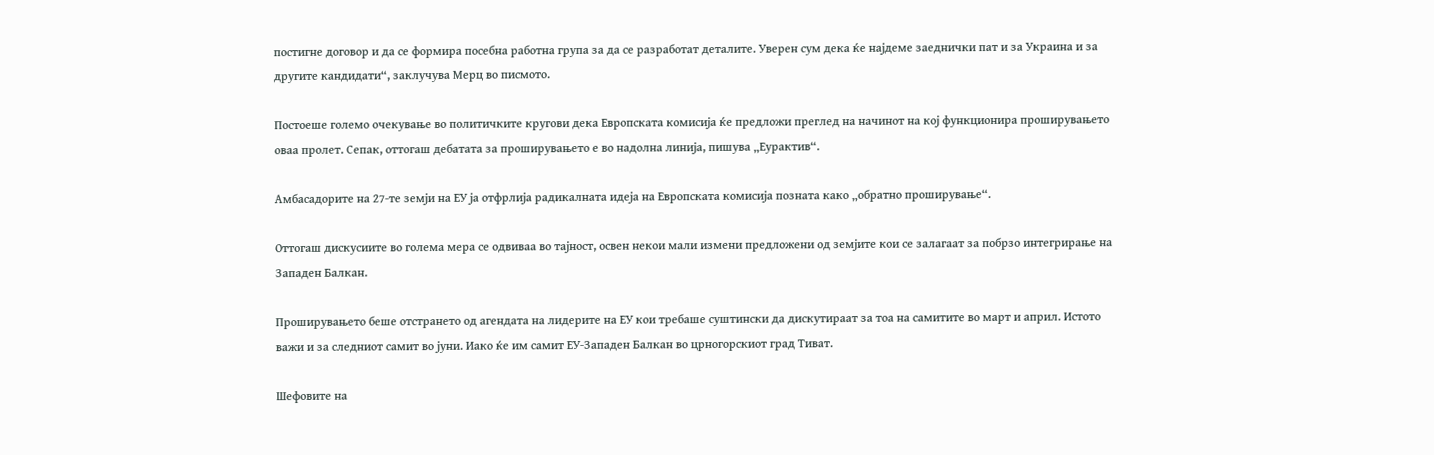постигне договор и да се формира посебна работна група за да се разработат деталите. Уверен сум дека ќе најдеме заеднички пат и за Украина и за другите кандидати“, заклучува Мерц во писмото.

Постоеше големо очекување во политичките кругови дека Европската комисија ќе предложи преглед на начинот на кој функционира проширувањето оваа пролет. Сепак, оттогаш дебатата за проширувањето е во надолна линија, пишува „Еурактив“.

Амбасадорите на 27-те земји на ЕУ ја отфрлија радикалната идеја на Европската комисија позната како „обратно проширување“.

Оттогаш дискусиите во голема мера се одвиваа во тајност, освен некои мали измени предложени од земјите кои се залагаат за побрзо интегрирање на Западен Балкан.

Проширувањето беше отстрането од агендата на лидерите на ЕУ кои требаше суштински да дискутираат за тоа на самитите во март и април. Истото важи и за следниот самит во јуни. Иако ќе им самит ЕУ-Западен Балкан во црногорскиот град Тиват.

Шефовите на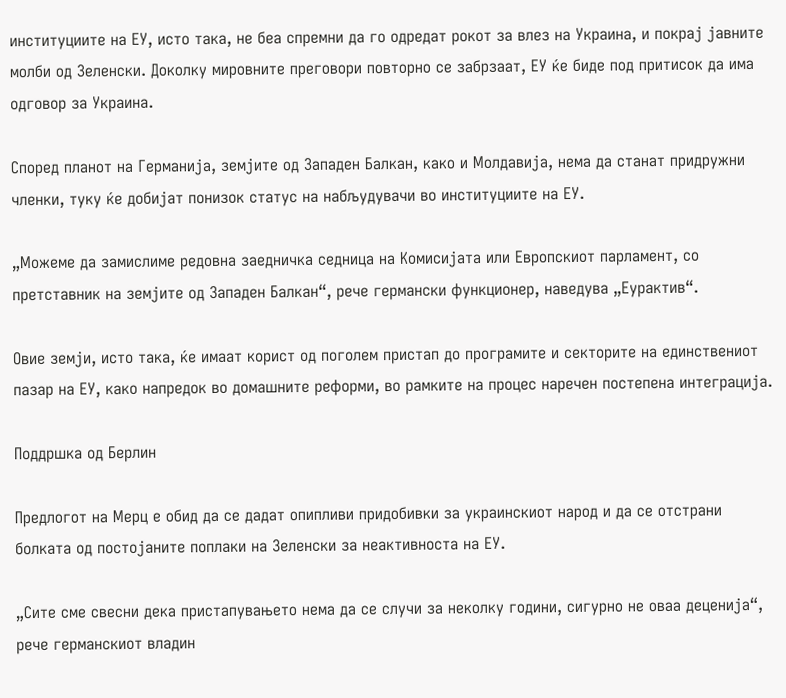институциите на ЕУ, исто така, не беа спремни да го одредат рокот за влез на Украина, и покрај јавните молби од Зеленски. Доколку мировните преговори повторно се забрзаат, ЕУ ќе биде под притисок да има одговор за Украина.

Според планот на Германија, земјите од Западен Балкан, како и Молдавија, нема да станат придружни членки, туку ќе добијат понизок статус на набљудувачи во институциите на ЕУ.

„Можеме да замислиме редовна заедничка седница на Комисијата или Европскиот парламент, со претставник на земјите од Западен Балкан“, рече германски функционер, наведува „Еурактив“.

Овие земји, исто така, ќе имаат корист од поголем пристап до програмите и секторите на единствениот пазар на ЕУ, како напредок во домашните реформи, во рамките на процес наречен постепена интеграција.

Поддршка од Берлин

Предлогот на Мерц е обид да се дадат опипливи придобивки за украинскиот народ и да се отстрани болката од постојаните поплаки на Зеленски за неактивноста на ЕУ.

„Сите сме свесни дека пристапувањето нема да се случи за неколку години, сигурно не оваа деценија“, рече германскиот владин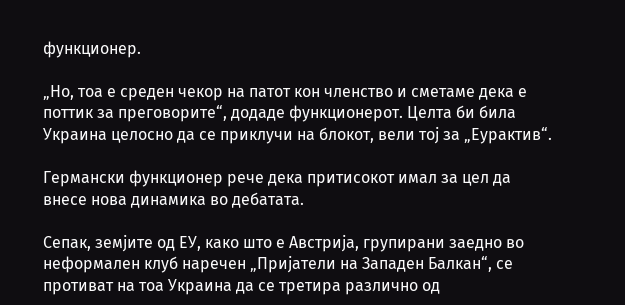функционер.

„Но, тоа е среден чекор на патот кон членство и сметаме дека е поттик за преговорите“, додаде функционерот. Целта би била Украина целосно да се приклучи на блокот, вели тој за „Еурактив“.

Германски функционер рече дека притисокот имал за цел да внесе нова динамика во дебатата.

Сепак, земјите од ЕУ, како што е Австрија, групирани заедно во неформален клуб наречен „Пријатели на Западен Балкан“, се противат на тоа Украина да се третира различно од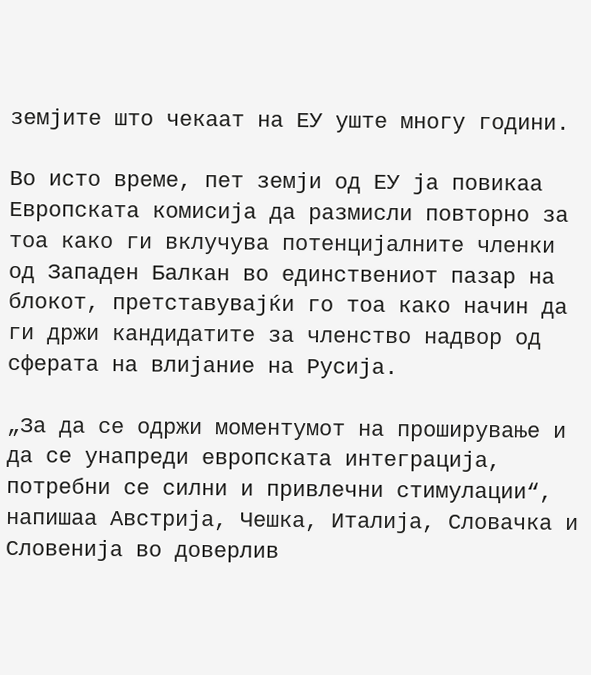земјите што чекаат на ЕУ уште многу години.

Во исто време, пет земји од ЕУ ја повикаа Европската комисија да размисли повторно за тоа како ги вклучува потенцијалните членки од Западен Балкан во единствениот пазар на блокот, претставувајќи го тоа како начин да ги држи кандидатите за членство надвор од сферата на влијание на Русија.

„За да се одржи моментумот на проширување и да се унапреди европската интеграција, потребни се силни и привлечни стимулации“, напишаа Австрија, Чешка, Италија, Словачка и Словенија во доверлив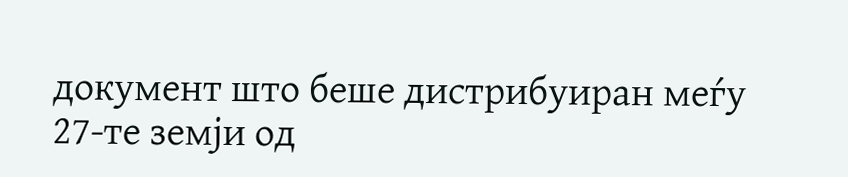документ што беше дистрибуиран меѓу 27-те земји од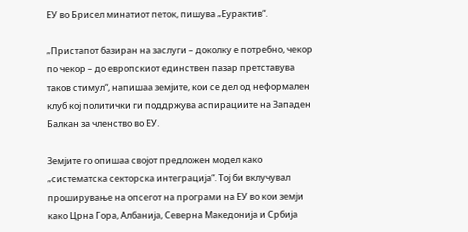ЕУ во Брисел минатиот петок, пишува „Еурактив“.

„Пристапот базиран на заслуги – доколку е потребно, чекор по чекор – до европскиот единствен пазар претставува таков стимул“, напишаа земјите, кои се дел од неформален клуб кој политички ги поддржува аспирациите на Западен Балкан за членство во ЕУ.

Земјите го опишаа својот предложен модел како „систематска секторска интеграција“. Тој би вклучувал проширување на опсегот на програми на ЕУ во кои земји како Црна Гора, Албанија, Северна Македонија и Србија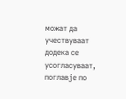можат да учествуваат додека се усогласуваат, поглавје по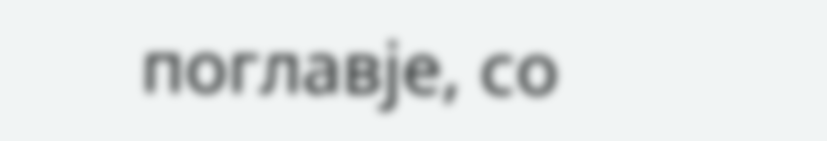поглавје, со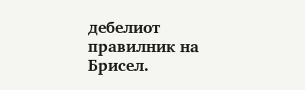дебелиот правилник на Брисел.